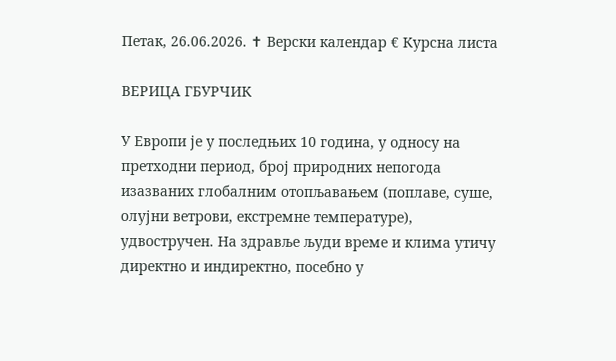Петак, 26.06.2026. ✝ Верски календар € Курсна листа

ВЕРИЦА ГБУРЧИК

У Европи је у последњих 10 година, у односу на претходни период, број природних непогода изазваних глобалним отопљавањем (поплаве, суше, олујни ветрови, екстремне температуре), удвостручен. На здравље људи време и клима утичу директно и индиректно, посебно у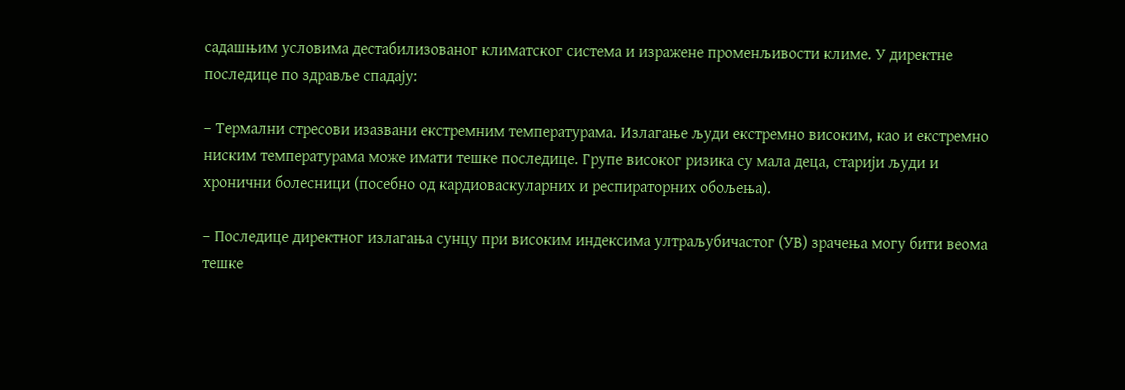садашњим условима дестабилизованог климатског система и изражене променљивости климе. У директне последице по здравље спадају:

– Термални стресови изазвани екстремним температурама. Излагање људи екстремно високим, као и екстремно ниским температурама може имати тешке последице. Групе високог ризика су мала деца, старији људи и хронични болесници (посебно од кардиоваскуларних и респираторних обољења).

– Последице директног излагања сунцу при високим индексима ултраљубичастог (УВ) зрачења могу бити веома тешке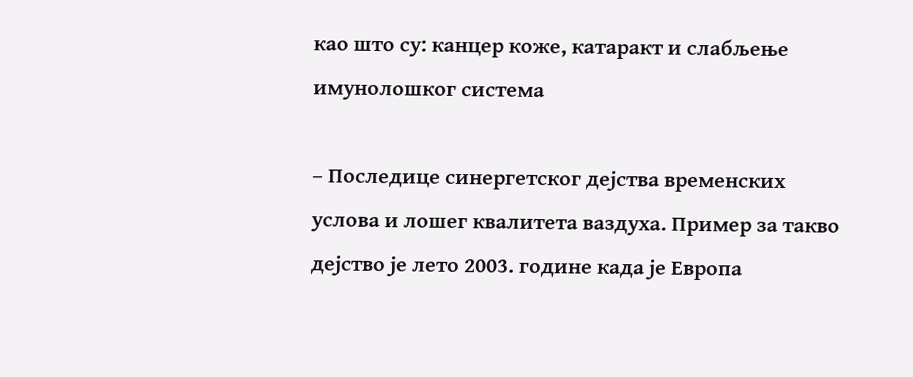као што су: канцер коже, катаракт и слабљење имунолошког система

– Последице синергетског дејства временских услова и лошег квалитета ваздуха. Пример за такво дејство је лето 2003. године када је Европа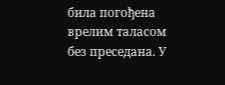била погођена врелим таласом без преседана. У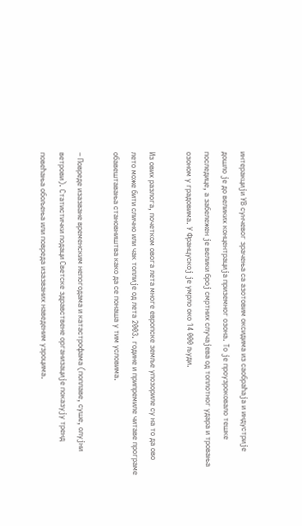интеракцији УВ сунчевог зрачења са азотовим оксидима из саобраћаја и индустрије дошло је до великих концентрација приземног озона. То је проузроковало тешке последице, а забележен је велики број смртних случајева од топлотног удара и тровања озоном у градовима. У Француској је умрло око 14 000 људи.

Из ових разлога, почетком овога лета многе европске земље упозориле су на то да ово лето може бити слично или чак топлије од лета 2003. године и припремиле читаве програме обавештавања становништва како да се понаша у тим условима.

– Повреде изазване временским непогодама и катастрофама (поплаве, суше, олујни ветрови). Статистички подаци Светске здравствене организације показују тренд повећања обољења или повреда изазваних наведеним узроцима.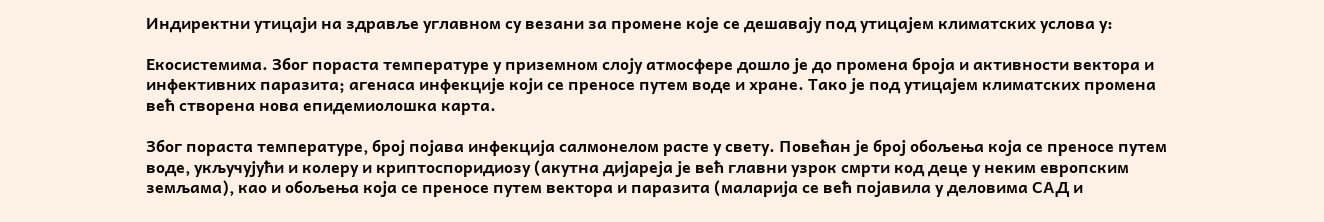Индиректни утицаји на здравље углавном су везани за промене које се дешавају под утицајем климатских услова у:

Екосистемима. Због пораста температуре у приземном слоју атмосфере дошло је до промена броја и активности вектора и инфективних паразита; агенаса инфекције који се преносе путем воде и хране. Тако је под утицајем климатских промена већ створена нова епидемиолошка карта.

Због пораста температуре, број појава инфекција салмонелом расте у свету. Повећан је број обољења која се преносе путем воде, укључујући и колеру и криптоспоридиозу (акутна дијареја је већ главни узрок смрти код деце у неким европским земљама), као и обољења која се преносе путем вектора и паразита (маларија се већ појавила у деловима САД и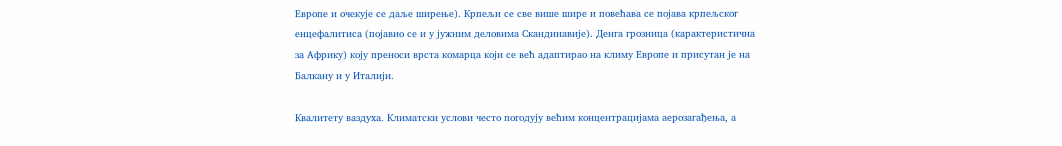Европе и очекује се даље ширење). Крпељи се све више шире и повећава се појава крпељског енцефалитиса (појавио се и у јужним деловима Скандинавије). Денга грозница (карактеристична за Африку) коју преноси врста комарца који се већ адаптирао на климу Европе и присутан је на Балкану и у Италији.

Квалитету ваздуха. Климатски услови често погодују већим концентрацијама аерозагађења, а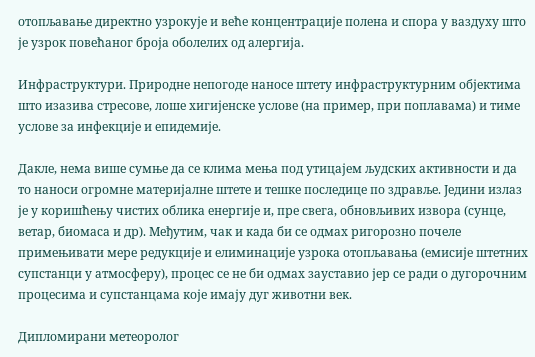отопљавање директно узрокује и веће концентрације полена и спора у ваздуху што је узрок повећаног броја оболелих од алергија.

Инфраструктури. Природне непогоде наносе штету инфраструктурним објектима што изазива стресове, лоше хигијенске услове (на пример, при поплавама) и тиме услове за инфекције и епидемије.

Дакле, нема више сумње да се клима мења под утицајем људских активности и да то наноси огромне материјалне штете и тешке последице по здравље. Једини излаз је у коришћењу чистих облика енергије и, пре свега, обновљивих извора (сунце, ветар, биомаса и др). Међутим, чак и када би се одмах ригорозно почеле примењивати мере редукције и елиминације узрока отопљавања (емисије штетних супстанци у атмосферу), процес се не би одмах зауставио јер се ради о дугорочним процесима и супстанцама које имају дуг животни век.

Дипломирани метеоролог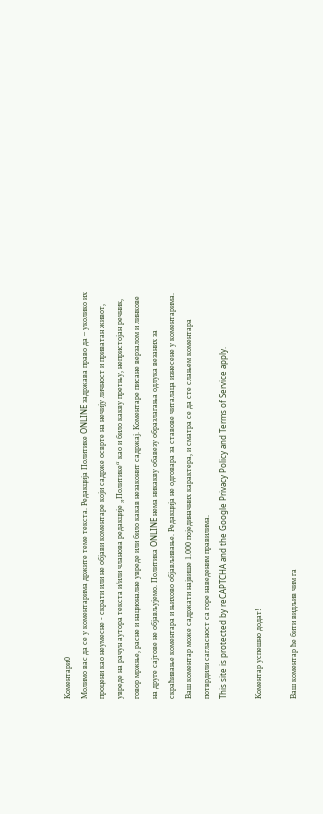Коментари0
Молимо вас да се у коментарима држите теме текста. Редакција Политике ONLINE задржава право да – уколико их процени као неумесне - скрати или не објави коментаре који садрже осврте на нечију личност и приватан живот, увреде на рачун аутора текста и/или чланова редакције „Политике“ као и било какву претњу, непристојан речник, говор мржње, расне и националне увреде или било какав незаконит садржај. Коментаре писане верзалом и линкове на друге сајтове не објављујемо. Политика ONLINE нема никакву обавезу образлагања одлука везаних за скраћивање коментара и њихово објављивање. Редакција не одговара за ставове читалаца изнесене у коментарима. Ваш коментар може садржати највише 1.000 појединачних карактера, и сматра се да сте слањем коментара потврдили сагласност са горе наведеним правилима.
This site is protected by reCAPTCHA and the Google Privacy Policy and Terms of Service apply.

Комeнтар успeшно додат!

Ваш комeнтар ћe бити видљив чим га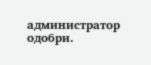администратор одобри.